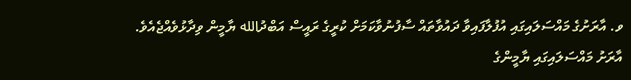ވ. އާރަށުގެ މައްސަލައިގައި އުފުލާފައިވާ ދައުވާތައް ސާފުނުވާކަމަށް ކުރީގެ ރައީސް އަބްދުالله ޔާމީން ވިދާޅުވެއްޖެއެވެ.
އާރަށު މައްސަލައިގައި ޔާމީންގެ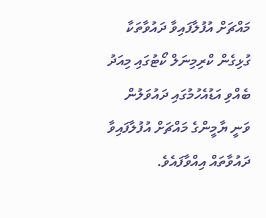މައްޗަށް އުފުލާފައިވާ ދައުވާތަކާ ގުޅިގެން ކްރިމިނަލް ކޯޓުގައި މިއަދު ބެއްވި އަޑުއެހުމުގައި ދައުވަލުން ވަނީ ޔާމީންގެ މައްޗަށް އުފުލާފައިވާ ދައުވާތައް އިއްވާފައެވެ.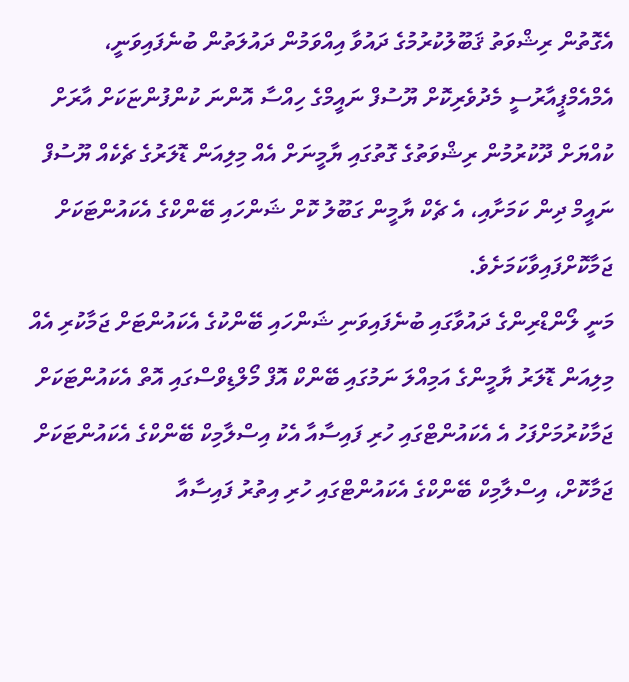އެގޮތުން ރިޝްވަތު ޤަބޫލުކުރުމުގެ ދައުވާ އިއްވަމުން ދައުލަތުން ބުނެފައިވަނީ، އެމްއެމްޕީއާރުސީ މެދުވެރިކޮށް ޔޫސުފް ނައީމްގެ ހިއްސާ އޮންނަ ކުންފުންޏަކަށް އާރަށް ކުއްޔަށް ދޫކުރުމުން ރިޝްވަތުގެ ގޮތުގައި ޔާމީނަށް އެއް މިލިއަން ޑޮލަރުގެ ޗެކެއް ޔޫސުފް ނައީމް ދިން ކަމަށާއި، އެ ޗެކް ޔާމީން ގަބޫލު ކޮށް ޝަންހައި ބޭންކްގެ އެކައުންޓަކަށް ޖަމާކޮށްފައިވާކަމަށެވެ.
މަނީ ލޯންޑްރިންގެ ދައުވާގައި ބުނެފައިވަނި ޝަންހައި ބޭންކުގެ އެކައުންޓަށް ޖަމާކުރި އެއް މިލިއަން ޑޮލަރު ޔާމީންގެ އަމިއްލަ ނަމުގައި ބޭންކް އޮފް މޯލްޑިވްސްގައި އޮތް އެކައުންޓަކަށް ޖަމާކުރުމަށްފަހު އެ އެކައުންޓްގައި ހުރި ފައިސާއާ އެކު އިސްލާމިކް ބޭންކްގެ އެކައުންޓަކަށް ޖަމާކޮށް، އިސްލާމިކް ބޭންކްގެ އެކައުންޓްގައި ހުރި އިތުރު ފައިސާއާ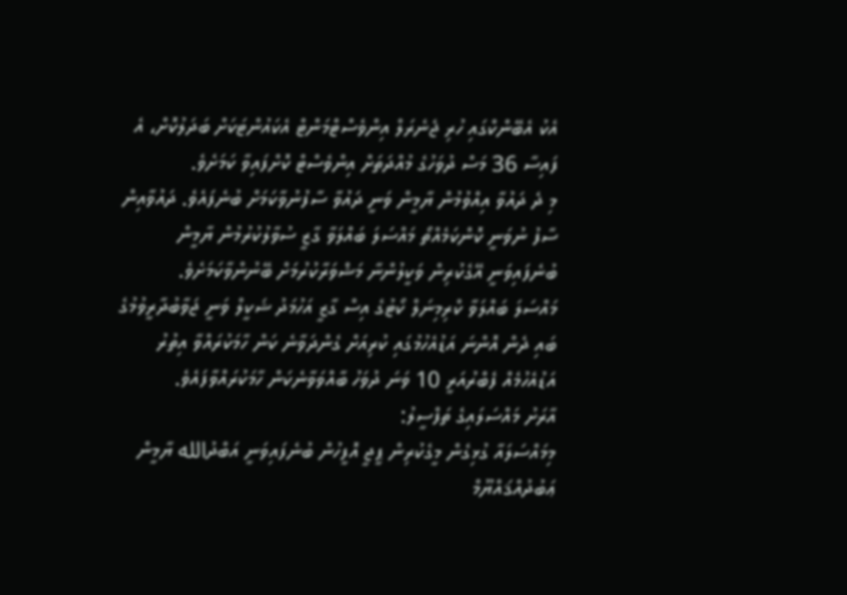އެކު އެބޭންކްގައި ހުރި ޖެނެރަލް އިންވެސްޓްމަންޓް އެކައުންޓަކަށް ބަދަލުކޮށް، އެ ފައިސާ 36 މަސް ދުވަހުގެ މުއްދަތަށް އިންވެސްޓް ކޮށްފައިވާ ކަމަށެވެ.
މި ދެ ދައުވާ އިއްވުމުން ޔާމީން ވަނީ ދައުވާ ސާފުނުވާކަމަށް ބުނެފައެވެ. ދައުވާއިން ސާފު ނުވަނީ ކޮންކަމެއްތޯ މައްސަލަ ބައްލަވާ ގާޒީ ސުވާލުކުރުމުން ޔާމީން ބުނެފައިވަނީ އޭގެކުރިން ވަކީލުންނާ މަޝްވަރާކުރުމަށް ބޭނުންވާކަމަށެވެ.
މައްސަލަ ބައްލަވާ ކްރިމިނަލް ކޯޓުގެ އިސް ގާޒީ އަހުމަދު ޝަކީލް ވަނީ ޖަވާބުދާރީވުމުގެ ބައި ދެން އޮންނަ އަޑުއެހުމުގައި ކުރިއަށް ގެންދަވާނެ ކަން ހާމަކުރައްވާ އިތުރު އަޑުއެހުމެއް ފެބްރުއަރީ 10 ވަނަ ދުވަހު ބާއްވަވާނެކަން ހާމަކުރައްވާފައެވެ.
އާރަށު މައްސަލައިގެ ތަފްސީލު:
މިމައްސަލައާ ގުޅިގެން މީގެކުރިން ޕީޖީ އޮފީހުން ބުނެފައިވަނީ އަބްދުالله ޔާމީން ޢަބުދުއްޤައްޔޫމް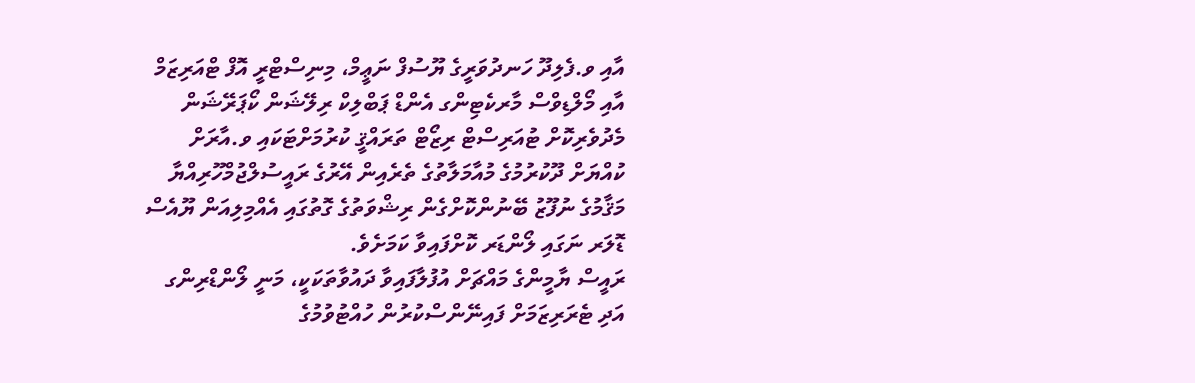އާއި ވ.ފެލިދޫ ހަނދުވަރީގެ ޔޫސުފް ނަޢީމް، މިނިސްޓްރީ އޮފް ޓްއަރިޒަމް އާއި މޯލްޑިވްސް މާރކެޓިންގ އެންޑް ޕަބްލިކް ރިލޭޝަން ކޯޕަރޭޝަން މެދުވެރިކޮށް ޓުއަރިސްޓް ރިޒޯޓް ތަރައްޤީ ކުރުމަށްޓަކައި ވ.އާރަށް ކުއްޔަށް ދޫކުރުމުގެ މުއާމަލާތުގެ ތެރެއިން އޭރުގެ ރައީސުލްޖުމްހޫރިއްޔާ މަޤާމުގެ ނުފޫޒު ބޭނުންކޮށްގެން ރިޝްވަތުގެ ގޮތުގައި އެއްމިލިއަން ޔޫއެސް ޑޮލަރ ނަގައި ލޯންޑަރ ކޮށްފައިވާ ކަމަށެވެ.
ރައީސް ޔާމީންގެ މައްޗަށް އުފުލާފައިވާ ދައުވާތަކަކީ، މަނީ ލޯންޑްރިންގ އަދި ޓެރަރިޒަމަށް ފައިނޭންސްކުރުން ހުއްޓުވުމުގެ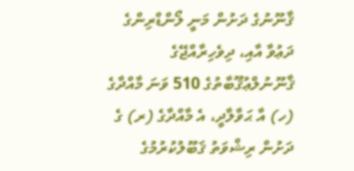ޤާނޫނުގެ ދަށުން މަނީ ލޯންޑްރިންގެ ދަޢުވާ އާއި، ދިވެހިރާއްޖޭގެ ޤާނޫނުލްޢުޤޫބާތުގެ 510 ވަނަ މާއްދާގެ (ހ) އާ ޙަވާލާދީ، އެ މާއްދާގެ (ރ) ގެ ދަށުން ރިޝްވަތު ޤަބޫލުކުރުމުގެ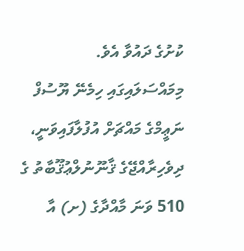ކުށުގެ ދައުވާ އެވެ.
މިމައްސަލައިގައި ހިމެނޭ ޔޫސުފް ނަޢީމްގެ މައްޗަށް އުފުލާފައިވަނީ، ދިވެހިރާއްޖޭގެ ޤާނޫނުލްޢުޤޫބާތު ގެ 510 ވަނަ މާއްދާގެ (ށ) އާ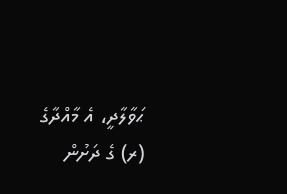ޙަވާލާދީ، އެ މާއްދާގެ (ރ) ގެ ދަށުން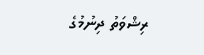ރިޝްވަތު ދިނުމުގެ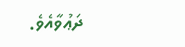ދަޢުވާއެވެ.